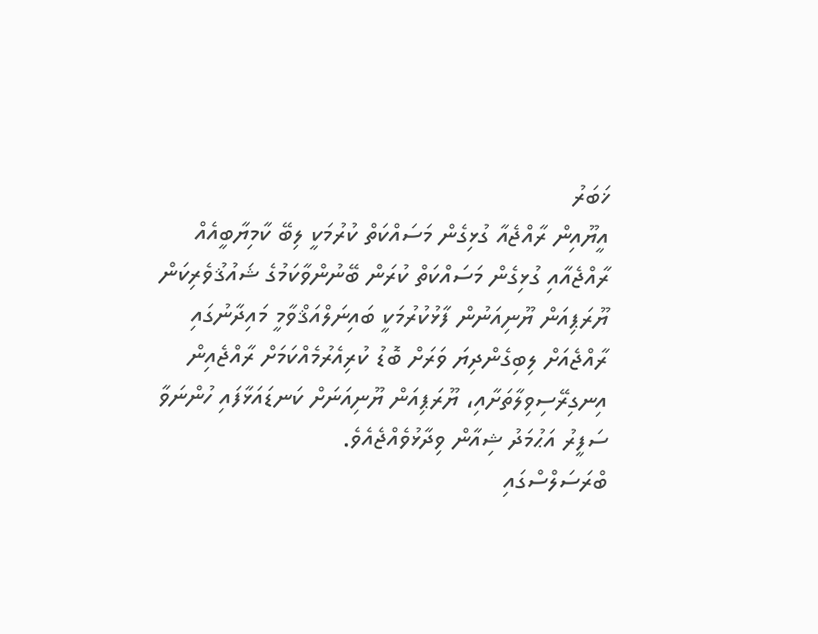ޚަބަރު
އީޔޫއިން ރާއްޖެއާ ގުޅިގެން މަސައްކަތް ކުރުމަކީ ލިބޭ ކާމިޔާބީއެއް
ރާއްޖެއާއި ގުޅިގެން މަސައްކަތް ކުރަން ބޭނުންވާކަމުގެ ޝައުޤުވެރިކަން ޔޫރަޕިއަން ޔޫނިއަނުން ފާޅުކުރުމަކީ ބައިނަލްއަޤްވާމީ މައިދާނުގައި ރާއްޖެއަށް ލިބިގެންދިޔަ ވަރަށް ބޮޑު ކުރިއެރުމެއްކަމަށް ރާއްޖެއިން އިނގިރޭސިވިލާތަށާއި، ޔޫރަޕިއަން ޔޫނިއަނަށް ކަނޑައަޅާފައި ހުންނަވާ ސަފީރު އަޙުމަދު ޝިއާން ވިދާޅުވެއްޖެއެވެ.
ބްރަސަލްސްގައި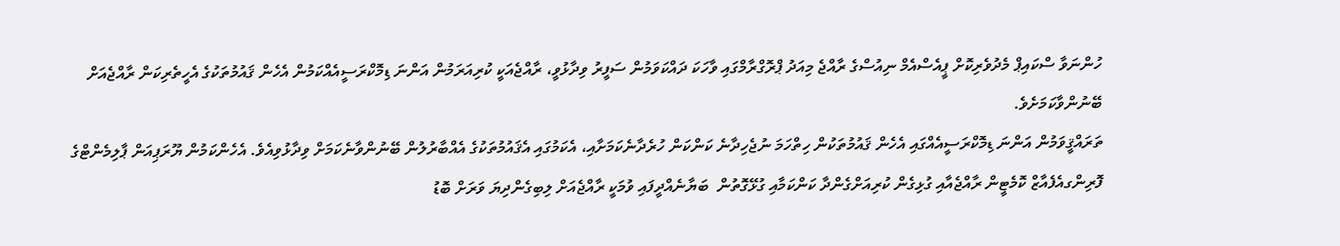ހުންނަވާ ސްކައިޕް މެދުވެރިކޮށް ޕީއެސްއެމް ނިއުސްގެ ރާއްޖެ މިއަދު ޕްރޮގްރާމްގައި ވާހަކަ ދައްކަވަމުން ސަފީރު ވިދާޅުވީ، ރާއްޖެއަކީ ކުރިއަރަމުން އަންނަ ޑިމޮކްރަސީއެއްކަމުން އެހެން ޤައުމުތަކުގެ އެހީތެރިކަން ރާއްޖެއަށް ބޭނުންވާކަމަށެވެ.
ތަރައްޤީވަމުން އަންނަ ޑިމޮކްރަސީއެއްގައި އެހެން ޤައުމުތަކުން ހިތްހަމަ ނުޖެހިދާނެ ކަންކަން ހުރެދާނެކަމަށާއި، އެކަމުގައި އެޤައުމުތަކުގެ އެއްބާރުލުން ބޭނުންވާނެކަމަށް ވިދާޅުވިއެވެ. އެހެންކަމުން ޔޫރަޕިއަން ޕާލިމެންޓްގެ ފޮރިންގއެފެއާޒް ކޮމެޓީން ރާއްޖެއާއި ގުޅިގެން ކުރިއަށްގެންދާ ކަންކަމާއި ގުޅޭގޮތުން  ބަޔާނެއްދީފައި ވުމަކީ ރާއްޖެއަށް ލިބިގެންދިޔަ ވަރަށް ބޮޑު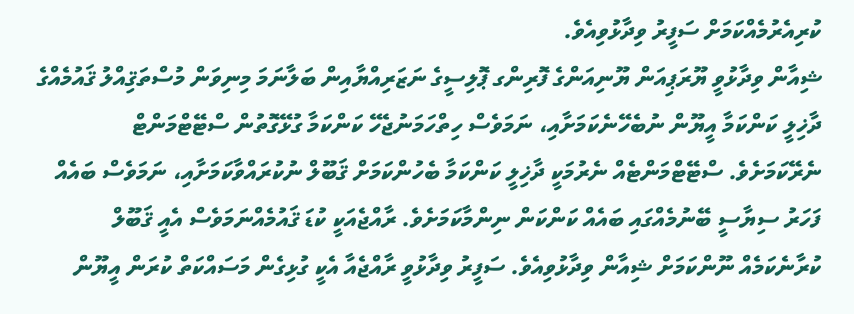ކުރިއެރުމެއްކަމަށް ސަފީރު ވިދާޅުވިއެވެ.
ޝިއާން ވިދާޅުވީ ޔޫރަޕިއަން ޔޫނިއަންގެ ފޮރިންގ ޕޮލިސީގެ ނަޒަރިއްޔާއިން ބަލާނަމަ މިނިވަން މުސްތަޤިއްލު ޤައުމެއްގެ ދާޚިލީ ކަންކަމާ އީޔޫން ނުބެހޭނެކަމަށާއި، ނަމަވެސް ހިތްހަމަނުޖެހޭ ކަންކަމާ ގުޅޭގޮތުން ސްޓޭޓްމަންޓް ނެރޭކަމަށެވެ. ސްޓޭޓްމަންޓެއް ނެރުމަކީ ދާޚިލީ ކަންކަމާ ބެހުންކަމަށް ޤަބޫލް ނުކުރައްވާކަމަށާއި، ނަމަވެސް ބައެއް ފަހަރު ސިޔާސީ ބޭނުމެއްގައި ބައެއް ކަންކަން ނިންމާކަމަށެވެ. ރާއްޖެއަކީ ކުޑަ ޤައުމެއްނަމަވެސް އެއީ ޤަބޫލް ކުރާނެކަމެއް ނޫންކަމަށް ޝިއާން ވިދާޅުވިއެވެ. ސަފީރު ވިދާޅުވީ ރާއްޖެއާ އެކީ ގުޅިގެން މަސައްކަތް ކުރަން އީޔޫން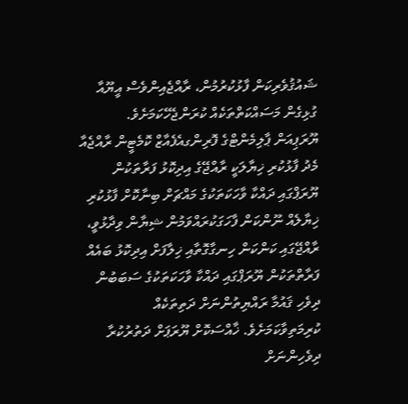ޝައުޤުވެރިކަން ފާޅުކުރުމުން، ރާއްޖެއިންވެސް އީޔޫއާ ގުޅިގެން މަސައްކަތްތަކެއް ކުރަންޖެހޭކަމަށެވެ.
ޔޫރަޕިއަން ޕާލިމެންޓްގެ ފޮރިންގއެފެއާޒް ކޮމެޓީން ރާއްޖެއާ މެދު ފާޅުކުރި ޚިޔާލަކީ ރާއްޖޭގެ އިދިކޮޅު ފަރާތަކުން ޔޫރަޕްގައި ދައްކާ ވާހަކަތަކުގެ މައްޗަށް ބިނާކޮށް ފާޅުކުރި ޚިޔާލެއް ނޫންކަން ފާހަގަކުރައްވަމުން ޝިޔާން ވިދާޅުވީ، ރާއްޖޭގައި ކަންކަން ހިނގާގޮތާއި ޚިލާފަށް އިދިކޮޅު ބައެއް ފަރާތްތަކުން ޔޫރަޕްގައި ދައްކާ ވާހަކަތަކުގެ ސަބަބުން  ދިވެހި ޤައުމާ ރައްޔިތުންނަށް ދަތިތަކެއް ކުރިމަތިވާކަމަށެވެ. ޚާއްސަކޮށް ޔޫރަޕަށް ދަތުރުކުރާ ދިވެހިންނަށް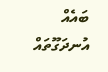ބައެއް އުނދަގޫތައް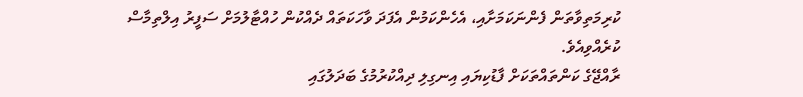ކުރިމަތިވާތަން ފެންނަކަމަށާއި، އެހެންކަމުން އެފަދަ ވާހަކަތައް ދެއްކުން ހުއްޓާލުމަށް ސަފީރު އިލްތިމާސް ކުރެއްވިއެވެ.
ރާއްޖޭގެ ކަންތައްތަކަށް ފާޑުކިޔައި އިނގިލި ދިއްކުރުމުގެ ބަދަލުގައި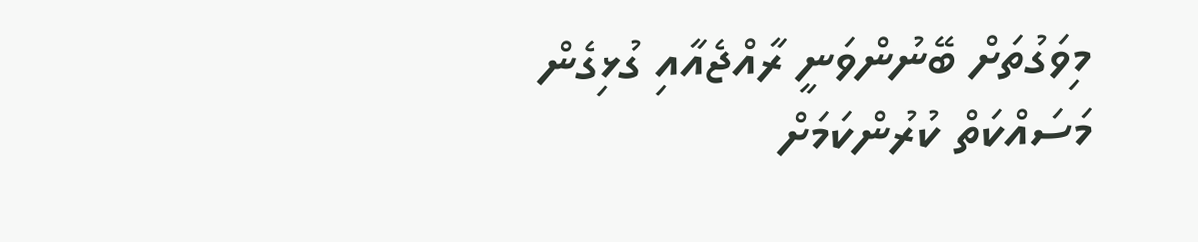މިވަގުތަށް ބޭނުންވަނީ ރާއްޖެއާއި ގުޅިގެން މަސައްކަތް ކުރުންކަމަށް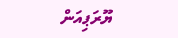ޔޫރަޕިއަން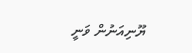ޔޫނިއަނުން ވަނީ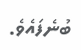ބުނެފައެވެ.